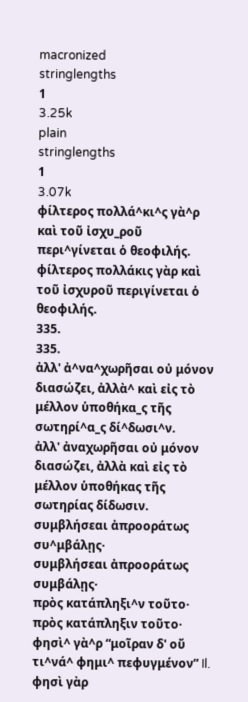macronized
stringlengths
1
3.25k
plain
stringlengths
1
3.07k
φίλτερος πολλά^κι^ς γὰ^ρ καὶ τοῦ ἰσχυ_ροῦ περι^γίνεται ὁ θεοφιλής.
φίλτερος πολλάκις γὰρ καὶ τοῦ ἰσχυροῦ περιγίνεται ὁ θεοφιλής.
335.
335.
ἀλλ' ἀ^να^χωρῆσαι οὐ μόνον διασώζει, ἀλλὰ^ καὶ εἰς τὸ μέλλον ὑποθήκα_ς τῆς σωτηρί^α_ς δί^δωσι^ν.
ἀλλ' ἀναχωρῆσαι οὐ μόνον διασώζει, ἀλλὰ καὶ εἰς τὸ μέλλον ὑποθήκας τῆς σωτηρίας δίδωσιν.
συμβλήσεαι ἀπροοράτως συ^μβάλῃς·
συμβλήσεαι ἀπροοράτως συμβάλῃς·
πρὸς κατάπληξι^ν τοῦτο·
πρὸς κατάπληξιν τοῦτο·
φησὶ^ γὰ^ρ “μοῖραν δ' οὔ τι^νά^ φημι^ πεφυγμένον” Il.
φησὶ γὰρ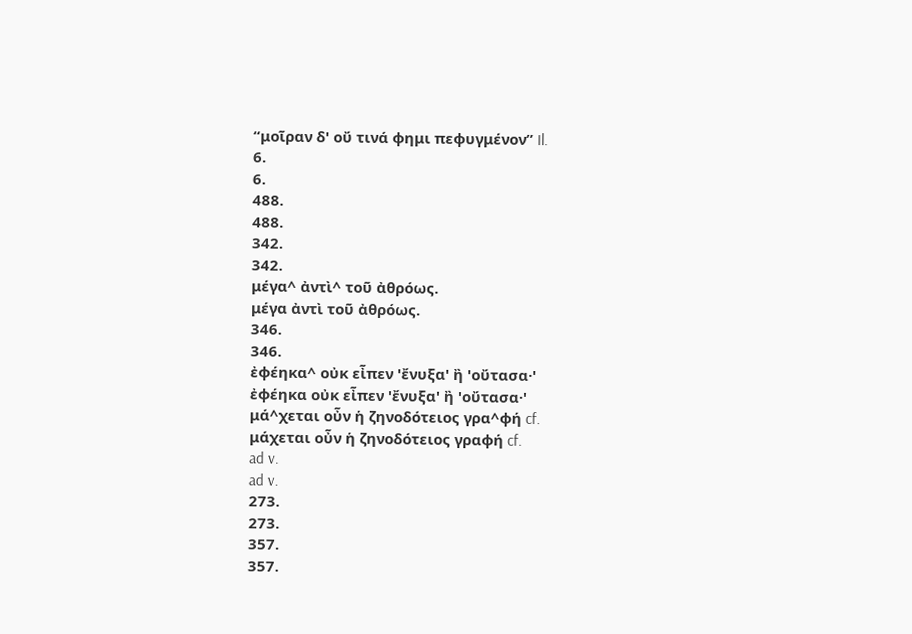“μοῖραν δ' οὔ τινά φημι πεφυγμένον” Il.
6.
6.
488.
488.
342.
342.
μέγα^ ἀντὶ^ τοῦ ἀθρόως.
μέγα ἀντὶ τοῦ ἀθρόως.
346.
346.
ἐφέηκα^ οὐκ εἶπεν 'ἔνυξα' ἢ 'οὔτασα·'
ἐφέηκα οὐκ εἶπεν 'ἔνυξα' ἢ 'οὔτασα·'
μά^χεται οὖν ἡ ζηνοδότειος γρα^φή cf.
μάχεται οὖν ἡ ζηνοδότειος γραφή cf.
ad v.
ad v.
273.
273.
357.
357.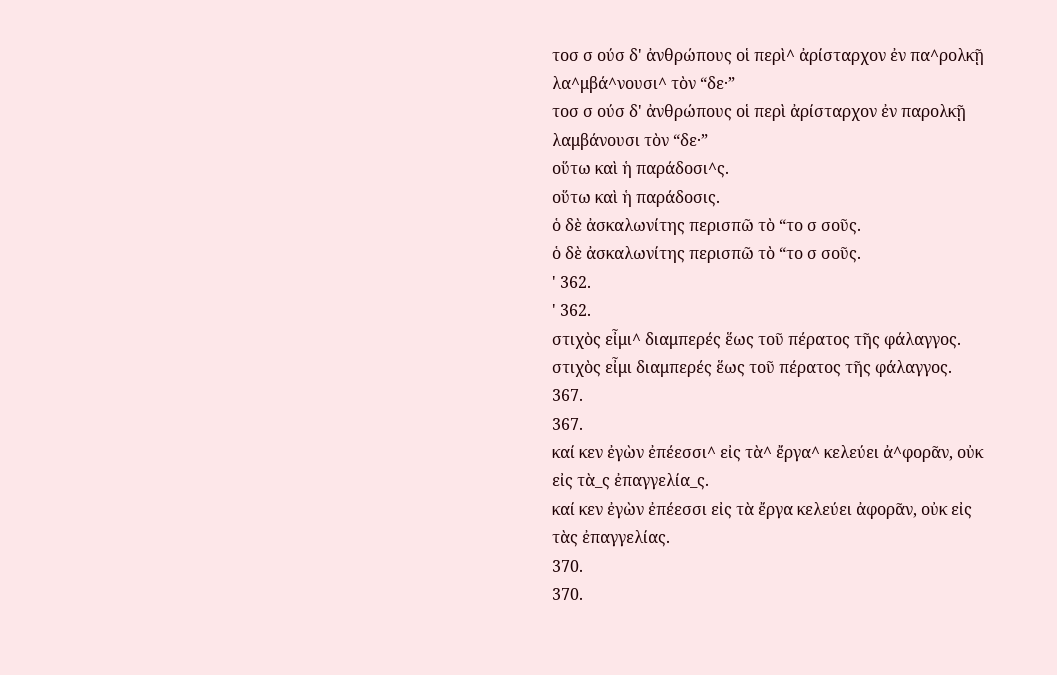τοσ σ ούσ δ' ἀνθρώπους οἱ περὶ^ ἀρίσταρχον ἐν πα^ρολκῇ λα^μβά^νουσι^ τὸν “δε·”
τοσ σ ούσ δ' ἀνθρώπους οἱ περὶ ἀρίσταρχον ἐν παρολκῇ λαμβάνουσι τὸν “δε·”
οὕτω καὶ ἡ παράδοσι^ς.
οὕτω καὶ ἡ παράδοσις.
ὁ δὲ ἀσκαλωνίτης περισπῶ τὸ “το σ σοῦς.
ὁ δὲ ἀσκαλωνίτης περισπῶ τὸ “το σ σοῦς.
' 362.
' 362.
στιχὸς εἶμι^ διαμπερές ἕως τοῦ πέρατος τῆς φάλαγγος.
στιχὸς εἶμι διαμπερές ἕως τοῦ πέρατος τῆς φάλαγγος.
367.
367.
καί κεν ἐγὼν ἐπέεσσι^ εἰς τὰ^ ἔργα^ κελεύει ἀ^φορᾶν, οὐκ εἰς τὰ_ς ἐπαγγελία_ς.
καί κεν ἐγὼν ἐπέεσσι εἰς τὰ ἔργα κελεύει ἀφορᾶν, οὐκ εἰς τὰς ἐπαγγελίας.
370.
370.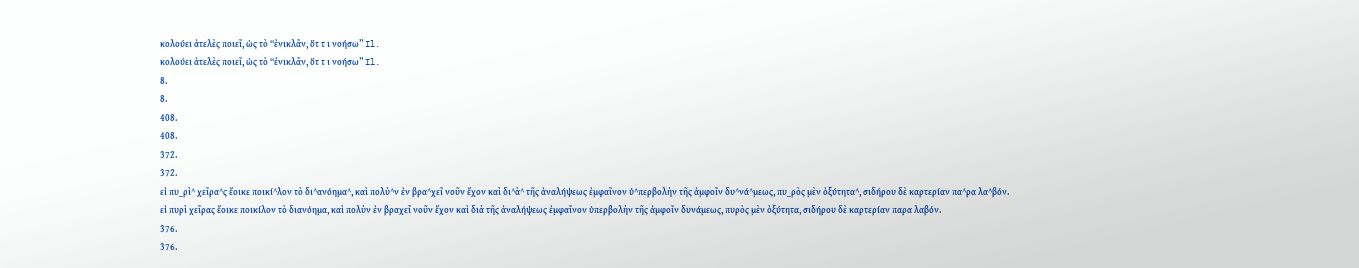κολούει ἀτελὲς ποιεῖ, ὡς τὸ “ἐνικλᾶν, ὅτ τ ι νοήσω” Il.
κολούει ἀτελὲς ποιεῖ, ὡς τὸ “ἐνικλᾶν, ὅτ τ ι νοήσω” Il.
8.
8.
408.
408.
372.
372.
εἰ πυ_ρὶ^ χεῖρα^ς ἔοικε ποικί^λον τὸ δι^ανόημα^, καὶ πολὺ^ν ἐν βρα^χεῖ νοῦν ἔχον καὶ δι^ὰ^ τῆς ἀναλήψεως ἐμφαῖνον ὑ^περβολὴν τῆς ἀμφοῖν δυ^νά^μεως, πυ_ρὸς μὲν ὀξύτητα^, σιδήρου δὲ καρτερίαν πα^ρα λα^βόν.
εἰ πυρὶ χεῖρας ἔοικε ποικίλον τὸ διανόημα, καὶ πολὺν ἐν βραχεῖ νοῦν ἔχον καὶ διὰ τῆς ἀναλήψεως ἐμφαῖνον ὑπερβολὴν τῆς ἀμφοῖν δυνάμεως, πυρὸς μὲν ὀξύτητα, σιδήρου δὲ καρτερίαν παρα λαβόν.
376.
376.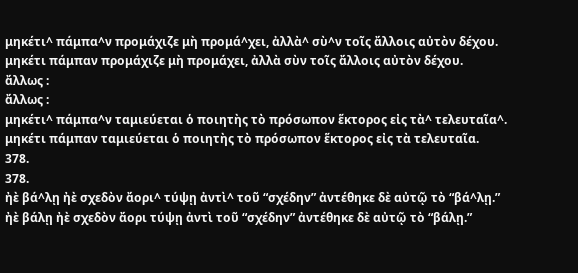μηκέτι^ πάμπα^ν προμάχιζε μὴ προμά^χει, ἀλλὰ^ σὺ^ν τοῖς ἄλλοις αὐτὸν δέχου.
μηκέτι πάμπαν προμάχιζε μὴ προμάχει, ἀλλὰ σὺν τοῖς ἄλλοις αὐτὸν δέχου.
ἄλλως :
ἄλλως :
μηκέτι^ πάμπα^ν ταμιεύεται ὁ ποιητὴς τὸ πρόσωπον ἕκτορος εἰς τὰ^ τελευταῖα^.
μηκέτι πάμπαν ταμιεύεται ὁ ποιητὴς τὸ πρόσωπον ἕκτορος εἰς τὰ τελευταῖα.
378.
378.
ἠὲ βά^λῃ ἠὲ σχεδὸν ἄορι^ τύψῃ ἀντὶ^ τοῦ “σχέδην” ἀντέθηκε δὲ αὐτῷ τὸ “βά^λῃ.”
ἠὲ βάλῃ ἠὲ σχεδὸν ἄορι τύψῃ ἀντὶ τοῦ “σχέδην” ἀντέθηκε δὲ αὐτῷ τὸ “βάλῃ.”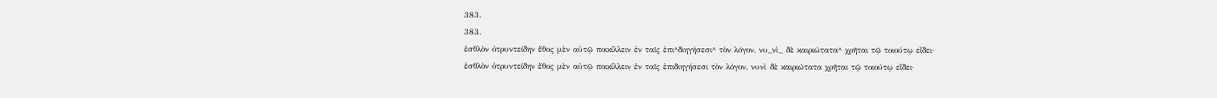383.
383.
ἐσθλὸν ὀτρυντείδην ἔθος μὲν αὐτῷ ποικίλλειν ἐν ταῖς ἐπι^διηγήσεσι^ τὸν λόγον, νυ_νὶ_ δὲ καιριώτατα^ χρῆται τῷ τοιούτῳ εἴδει·
ἐσθλὸν ὀτρυντείδην ἔθος μὲν αὐτῷ ποικίλλειν ἐν ταῖς ἐπιδιηγήσεσι τὸν λόγον, νυνὶ δὲ καιριώτατα χρῆται τῷ τοιούτῳ εἴδει·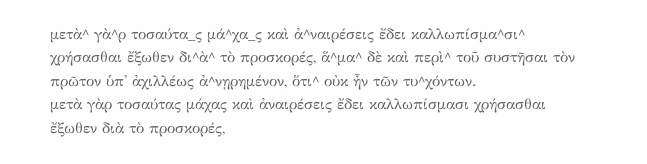μετὰ^ γὰ^ρ τοσαύτα_ς μά^χα_ς καὶ ἀ^ναιρέσεις ἔδει καλλωπίσμα^σι^ χρήσασθαι ἔξωθεν δι^ὰ^ τὸ προσκορές, ἅ^μα^ δὲ καὶ περὶ^ τοῦ συστῆσαι τὸν πρῶτον ὑπ' ἀχιλλέως ἀ^νῃρημένον, ὅτι^ οὐκ ἦν τῶν τυ^χόντων.
μετὰ γὰρ τοσαύτας μάχας καὶ ἀναιρέσεις ἔδει καλλωπίσμασι χρήσασθαι ἔξωθεν διὰ τὸ προσκορές,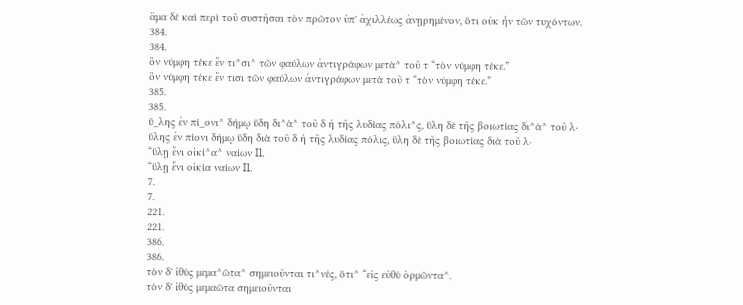ἅμα δὲ καὶ περὶ τοῦ συστῆσαι τὸν πρῶτον ὑπ' ἀχιλλέως ἀνῃρημένον, ὅτι οὐκ ἦν τῶν τυχόντων.
384.
384.
ὃν νύμφη τέκε ἔν τι^σι^ τῶν φαύλων ἀντιγράφων μετὰ^ τοῦ τ “τὸν νύμφη τέκε.”
ὃν νύμφη τέκε ἔν τισι τῶν φαύλων ἀντιγράφων μετὰ τοῦ τ “τὸν νύμφη τέκε.”
385.
385.
ὕ_λης ἐν πί_ονι^ δήμῳ ὕδη δι^ὰ^ τοῦ δ ἡ τῆς λυδίας πόλι^ς, ὕλη δὲ τῆς βοιωτίας δι^ὰ^ τοῦ λ·
ὕλης ἐν πίονι δήμῳ ὕδη διὰ τοῦ δ ἡ τῆς λυδίας πόλις, ὕλη δὲ τῆς βοιωτίας διὰ τοῦ λ·
“ὕλῃ ἔνι οἰκί^α^ ναίων Il.
“ὕλῃ ἔνι οἰκία ναίων Il.
7.
7.
221.
221.
386.
386.
τὸν δ' ἰθὺς μεμα^ῶτα^ σημειοῦνται τι^νές, ὅτι^ “εἰς εὐθὺ ὁρμῶντα^.
τὸν δ' ἰθὺς μεμαῶτα σημειοῦνται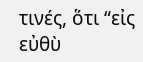τινές, ὅτι “εἰς εὐθὺ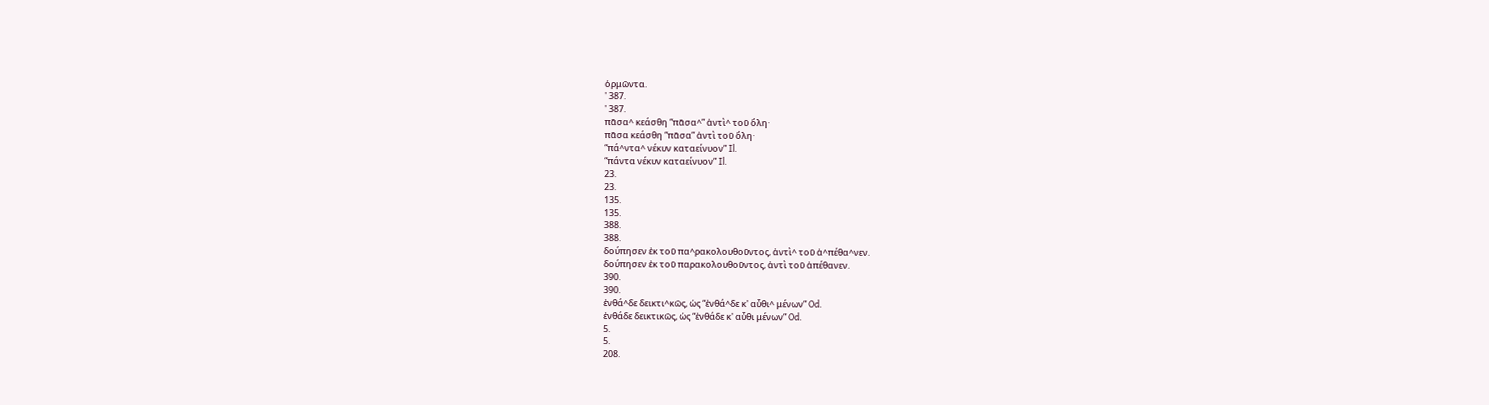ὁρμῶντα.
' 387.
' 387.
πᾶσα^ κεάσθη “πᾶσα^” ἀντὶ^ τοῦ ὅλη·
πᾶσα κεάσθη “πᾶσα” ἀντὶ τοῦ ὅλη·
“πά^ντα^ νέκυν καταείνυον” Il.
“πάντα νέκυν καταείνυον” Il.
23.
23.
135.
135.
388.
388.
δούπησεν ἐκ τοῦ πα^ρακολουθοῦντος, ἀντὶ^ τοῦ ἀ^πέθα^νεν.
δούπησεν ἐκ τοῦ παρακολουθοῦντος, ἀντὶ τοῦ ἀπέθανεν.
390.
390.
ἐνθά^δε δεικτι^κῶς, ὡς “ἐνθά^δε κ' αὖθι^ μένων” Od.
ἐνθάδε δεικτικῶς, ὡς “ἐνθάδε κ' αὖθι μένων” Od.
5.
5.
208.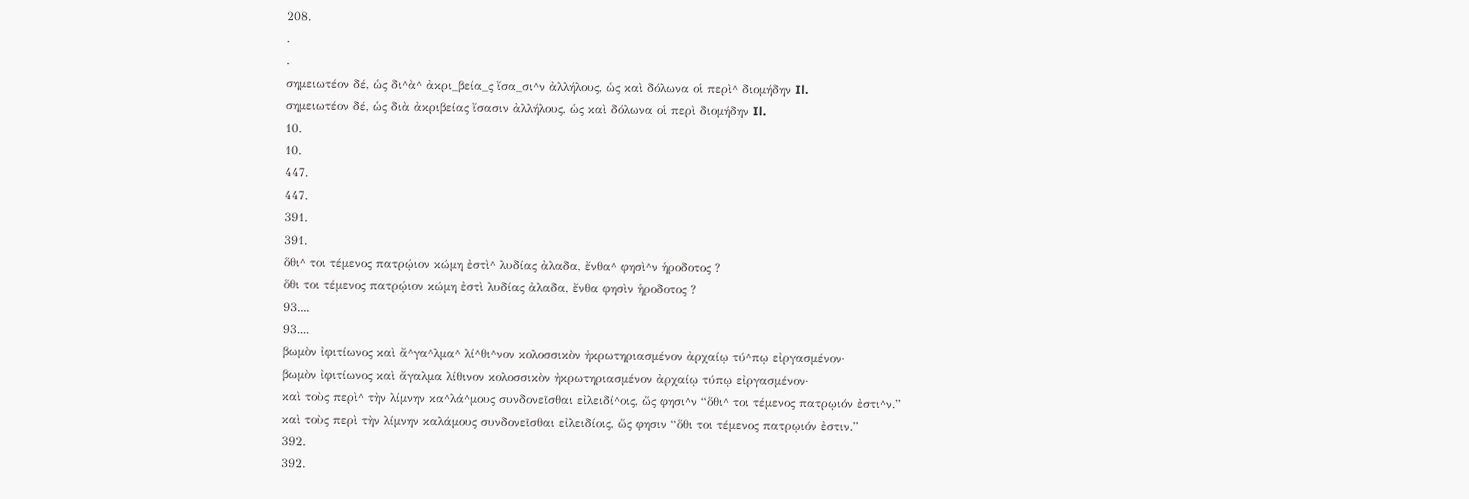208.
.
.
σημειωτέον δέ, ὡς δι^ὰ^ ἀκρι_βεία_ς ἴσα_σι^ν ἀλλήλους, ὡς καὶ δόλωνα οἱ περὶ^ διομήδην Il.
σημειωτέον δέ, ὡς διὰ ἀκριβείας ἴσασιν ἀλλήλους, ὡς καὶ δόλωνα οἱ περὶ διομήδην Il.
10.
10.
447.
447.
391.
391.
ὅθι^ τοι τέμενος πατρῴιον κώμη ἐστὶ^ λυδίας ἀλαδα, ἔνθα^ φησὶ^ν ἡροδοτος ?
ὅθι τοι τέμενος πατρῴιον κώμη ἐστὶ λυδίας ἀλαδα, ἔνθα φησὶν ἡροδοτος ?
93....
93....
βωμὸν ἰφιτίωνος καὶ ἄ^γα^λμα^ λί^θι^νον κολοσσικὸν ἠκρωτηριασμένον ἀρχαίῳ τύ^πῳ εἰργασμένον·
βωμὸν ἰφιτίωνος καὶ ἄγαλμα λίθινον κολοσσικὸν ἠκρωτηριασμένον ἀρχαίῳ τύπῳ εἰργασμένον·
καὶ τοὺς περὶ^ τὴν λίμνην κα^λά^μους συνδονεῖσθαι εἰλειδί^οις, ὥς φησι^ν “ὅθι^ τοι τέμενος πατρῳιόν ἐστι^ν.”
καὶ τοὺς περὶ τὴν λίμνην καλάμους συνδονεῖσθαι εἰλειδίοις, ὥς φησιν “ὅθι τοι τέμενος πατρῳιόν ἐστιν.”
392.
392.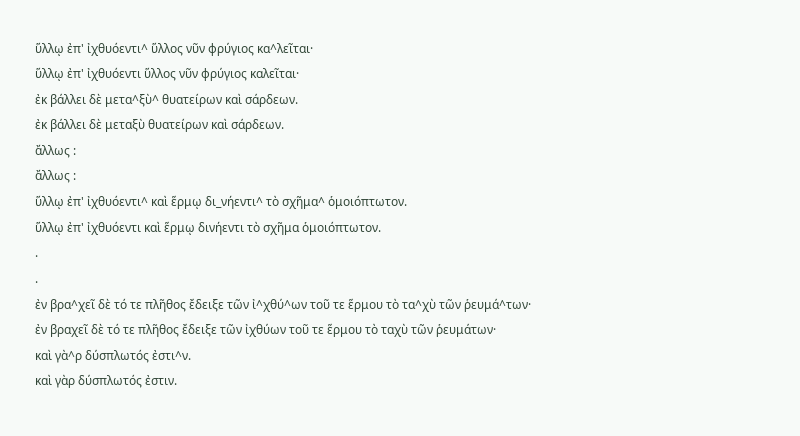ὕλλῳ ἐπ' ἰχθυόεντι^ ὕλλος νῦν φρύγιος κα^λεῖται·
ὕλλῳ ἐπ' ἰχθυόεντι ὕλλος νῦν φρύγιος καλεῖται·
ἐκ βάλλει δὲ μετα^ξὺ^ θυατείρων καὶ σάρδεων.
ἐκ βάλλει δὲ μεταξὺ θυατείρων καὶ σάρδεων.
ἄλλως :
ἄλλως :
ὕλλῳ ἐπ' ἰχθυόεντι^ καὶ ἕρμῳ δι_νήεντι^ τὸ σχῆμα^ ὁμοιόπτωτον.
ὕλλῳ ἐπ' ἰχθυόεντι καὶ ἕρμῳ δινήεντι τὸ σχῆμα ὁμοιόπτωτον.
.
.
ἐν βρα^χεῖ δὲ τό τε πλῆθος ἔδειξε τῶν ἰ^χθύ^ων τοῦ τε ἕρμου τὸ τα^χὺ τῶν ῥευμά^των·
ἐν βραχεῖ δὲ τό τε πλῆθος ἔδειξε τῶν ἰχθύων τοῦ τε ἕρμου τὸ ταχὺ τῶν ῥευμάτων·
καὶ γὰ^ρ δύσπλωτός ἐστι^ν.
καὶ γὰρ δύσπλωτός ἐστιν.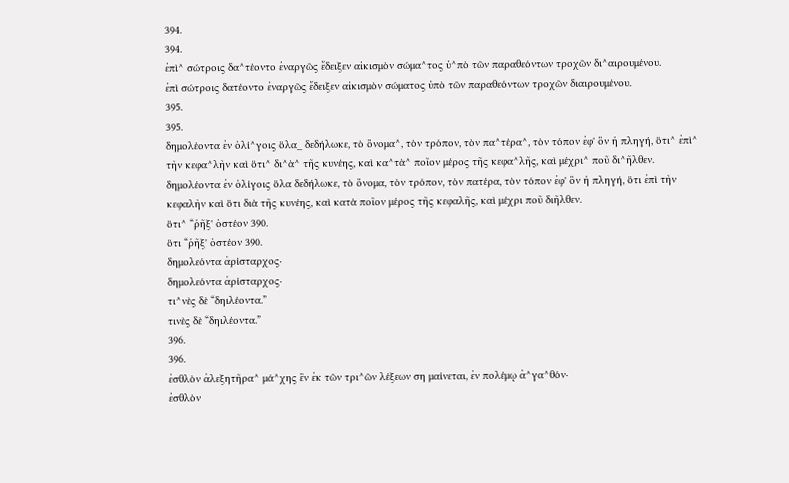394.
394.
ἐπὶ^ σώτροις δα^τέοντο ἐναργῶς ἔδειξεν αἰκισμὸν σώμα^τος ὑ^πὸ τῶν παραθεόντων τροχῶν δι^αιρουμένου.
ἐπὶ σώτροις δατέοντο ἐναργῶς ἔδειξεν αἰκισμὸν σώματος ὑπὸ τῶν παραθεόντων τροχῶν διαιρουμένου.
395.
395.
δημολέοντα ἐν ὀλί^γοις ὅλα_ δεδήλωκε, τὸ ὄνομα^, τὸν τρόπον, τὸν πα^τέρα^, τὸν τόπον ἐφ' ὃν ἡ πληγή, ὅτι^ ἐπὶ^ τὴν κεφα^λὴν καὶ ὅτι^ δι^ὰ^ τῆς κυνέης, καὶ κα^τὰ^ ποῖον μέρος τῆς κεφα^λῆς, καὶ μέχρι^ ποῦ δι^ῆλθεν.
δημολέοντα ἐν ὀλίγοις ὅλα δεδήλωκε, τὸ ὄνομα, τὸν τρόπον, τὸν πατέρα, τὸν τόπον ἐφ' ὃν ἡ πληγή, ὅτι ἐπὶ τὴν κεφαλὴν καὶ ὅτι διὰ τῆς κυνέης, καὶ κατὰ ποῖον μέρος τῆς κεφαλῆς, καὶ μέχρι ποῦ διῆλθεν.
ὅτι^ “ῥῆξ' ὀστέον 390.
ὅτι “ῥῆξ' ὀστέον 390.
δημολεόντα ἀρίσταρχος·
δημολεόντα ἀρίσταρχος·
τι^νὲς δὲ “δηιλέοντα.”
τινὲς δὲ “δηιλέοντα.”
396.
396.
ἐσθλὸν ἀλεξητῆρα^ μά^χης ἓν ἐκ τῶν τρι^ῶν λέξεων ση μαίνεται, ἐν πολέμῳ ἀ^γα^θόν·
ἐσθλὸν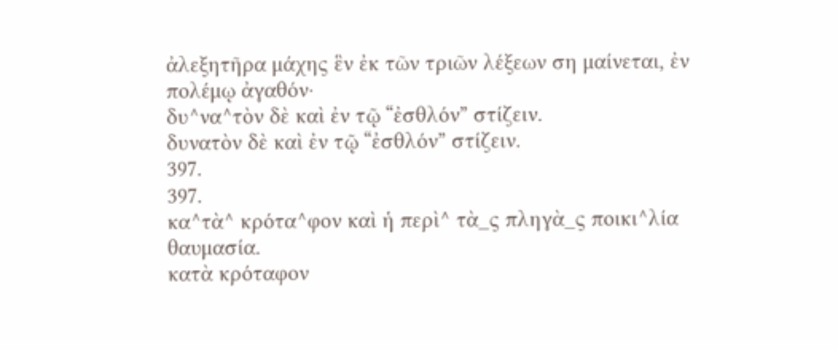ἀλεξητῆρα μάχης ἓν ἐκ τῶν τριῶν λέξεων ση μαίνεται, ἐν πολέμῳ ἀγαθόν·
δυ^να^τὸν δὲ καὶ ἐν τῷ “ἐσθλόν” στίζειν.
δυνατὸν δὲ καὶ ἐν τῷ “ἐσθλόν” στίζειν.
397.
397.
κα^τὰ^ κρότα^φον καὶ ἡ περὶ^ τὰ_ς πληγὰ_ς ποικι^λία θαυμασία.
κατὰ κρόταφον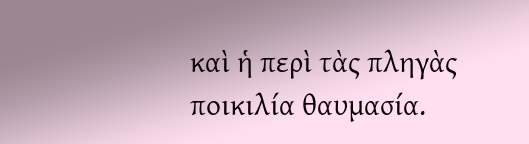καὶ ἡ περὶ τὰς πληγὰς ποικιλία θαυμασία.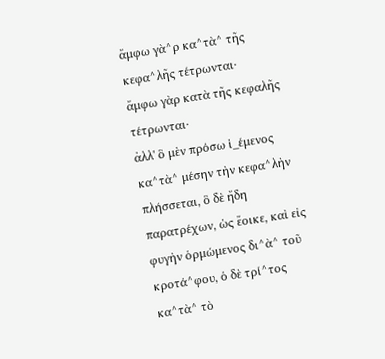ἄμφω γὰ^ρ κα^τὰ^ τῆς κεφα^λῆς τέτρωνται·
ἄμφω γὰρ κατὰ τῆς κεφαλῆς τέτρωνται·
ἀλλ' ὃ μὲν πρόσω ἱ_έμενος κα^τὰ^ μέσην τὴν κεφα^λὴν πλήσσεται, ὃ δὲ ἤδη παρατρέχων, ὡς ἔοικε, καὶ εἰς φυγὴν ὁρμώμενος δι^ὰ^ τοῦ κροτά^φου, ὁ δὲ τρί^τος κα^τὰ^ τὸ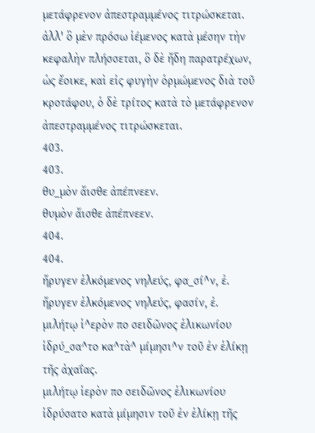μετάφρενον ἀπεστραμμένος τιτρώσκεται.
ἀλλ' ὃ μὲν πρόσω ἱέμενος κατὰ μέσην τὴν κεφαλὴν πλήσσεται, ὃ δὲ ἤδη παρατρέχων, ὡς ἔοικε, καὶ εἰς φυγὴν ὁρμώμενος διὰ τοῦ κροτάφου, ὁ δὲ τρίτος κατὰ τὸ μετάφρενον ἀπεστραμμένος τιτρώσκεται.
403.
403.
θυ_μὸν ἄισθε ἀπέπνεεν.
θυμὸν ἄισθε ἀπέπνεεν.
404.
404.
ἤρυγεν ἑλκόμενος νηλεύς, φα_σί^ν, ἐ.
ἤρυγεν ἑλκόμενος νηλεύς, φασίν, ἐ.
μιλήτῳ ἱ^ερὸν πο σειδῶνος ἑλικωνίου ἱδρύ_σα^το κα^τὰ^ μίμησι^ν τοῦ ἐν ἑλίκῃ τῆς ἀχαΐας.
μιλήτῳ ἱερὸν πο σειδῶνος ἑλικωνίου ἱδρύσατο κατὰ μίμησιν τοῦ ἐν ἑλίκῃ τῆς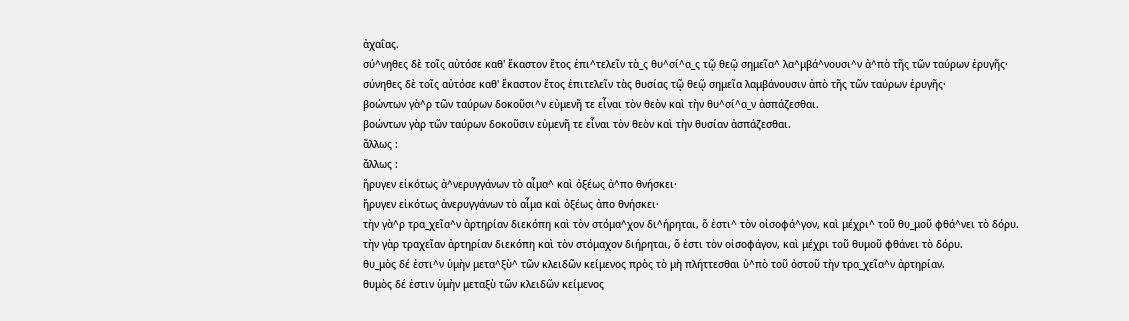ἀχαΐας.
σύ^νηθες δὲ τοῖς αὐτόσε καθ' ἕκαστον ἔτος ἐπι^τελεῖν τὰ_ς θυ^σί^α_ς τῷ θεῷ σημεῖα^ λα^μβά^νουσι^ν ἀ^πὸ τῆς τῶν ταύρων ἐρυγῆς·
σύνηθες δὲ τοῖς αὐτόσε καθ' ἕκαστον ἔτος ἐπιτελεῖν τὰς θυσίας τῷ θεῷ σημεῖα λαμβάνουσιν ἀπὸ τῆς τῶν ταύρων ἐρυγῆς·
βοώντων γὰ^ρ τῶν ταύρων δοκοῦσι^ν εὐμενῆ τε εἶναι τὸν θεὸν καὶ τὴν θυ^σί^α_ν ἀσπάζεσθαι.
βοώντων γὰρ τῶν ταύρων δοκοῦσιν εὐμενῆ τε εἶναι τὸν θεὸν καὶ τὴν θυσίαν ἀσπάζεσθαι.
ἄλλως :
ἄλλως :
ἤρυγεν εἰκότως ἀ^νερυγγάνων τὸ αἷμα^ καὶ ὀξέως ἀ^πο θνήσκει·
ἤρυγεν εἰκότως ἀνερυγγάνων τὸ αἷμα καὶ ὀξέως ἀπο θνήσκει·
τὴν γὰ^ρ τρα_χεῖα^ν ἀρτηρίαν διεκόπη καὶ τὸν στόμα^χον δι^ήρηται, ὅ ἐστι^ τὸν οἰσοφά^γον, καὶ μέχρι^ τοῦ θυ_μοῦ φθά^νει τὸ δόρυ.
τὴν γὰρ τραχεῖαν ἀρτηρίαν διεκόπη καὶ τὸν στόμαχον διήρηται, ὅ ἐστι τὸν οἰσοφάγον, καὶ μέχρι τοῦ θυμοῦ φθάνει τὸ δόρυ.
θυ_μὸς δέ ἐστι^ν ὑμὴν μετα^ξὺ^ τῶν κλειδῶν κείμενος πρὸς τὸ μὴ πλήττεσθαι ὑ^πὸ τοῦ ὀστοῦ τὴν τρα_χεῖα^ν ἀρτηρίαν.
θυμὸς δέ ἐστιν ὑμὴν μεταξὺ τῶν κλειδῶν κείμενος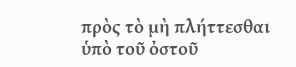πρὸς τὸ μὴ πλήττεσθαι ὑπὸ τοῦ ὀστοῦ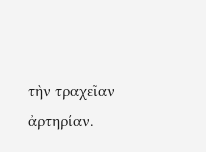τὴν τραχεῖαν ἀρτηρίαν.